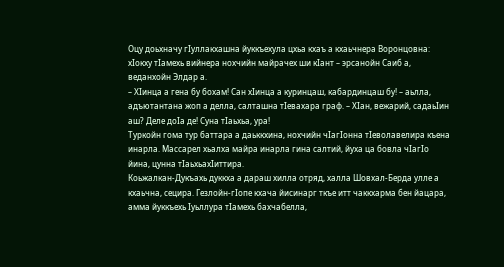Оцу доьхначу гӏуллакхашна йуккъехула цхьа кхаъ а кхаьчнера Воронцовна: хӏокху тӏамехь вийнера нохчийн майрачех ши кӏант – эрсанойн Саиб а, веданхойн Элдар а.
– Хӏинца а гена бу бохам! Сан хӏинца а куринцаш, кабардинцаш бу! – аьлла, адъютантана жоп а делла, салташна тӏевахара граф. – Хӏан, вежарий, садаьӏин аш? Деле доӏа де! Суна тӏаьхьа, ура!
Туркойн гома тур баттара а даьккхина, нохчийн чӏагӏонна тӏеволавелира къена инарла. Массарел хьалха майра инарла гина салтий, йуха ца бовла чӏагӏо йина, цунна тӏаьхьахӏиттира.
Коьжалкан-Дукъахь дуккха а дараш хилла отряд, халла Шовхал-Берда улле а кхаьчна, сецира. Гезлойн-гӏопе кхача йисинарг ткъе итт чаккхарма бен йацара, амма йуккъехь ӏуьллура тӏамехь бахчабелла,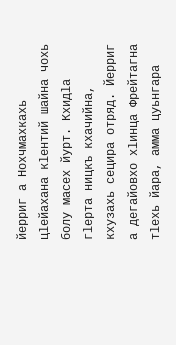йерриг а Нохчмахкахь цӏейахана кӏентий шайна чохь болу масех йурт. Кхидӏа гӏерта ницкъ кхачийна, кхузахь сецира отряд. Йерриг а дегайовхо хӏинца Фрейтагна тӏехь йара, амма цуьнгара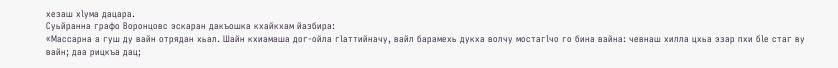хезаш хӏума дацара.
Суьйранна графо Воронцовс эскаран дакъошка кхайкхам йазбира:
«Массарна а гуш ду вайн отрядан хьал. Шайн кхиамаша дог-ойла гӏаттийначу, вайл барамехь дукха волчу мостагӏчо го бина вайна: чевнаш хилла цхьа эзар пхи бӏе стаг ву вайн; даа рицкъа дац;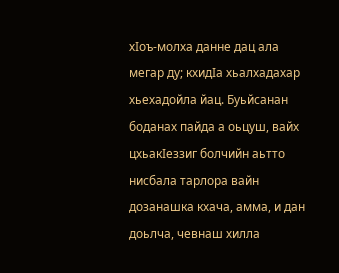хӏоъ-молха данне дац ала мегар ду; кхидӏа хьалхадахар хьехадойла йац. Буьйсанан боданах пайда а оьцуш, вайх цхьакӏеззиг болчийн аьтто нисбала тарлора вайн дозанашка кхача, амма, и дан доьлча, чевнаш хилла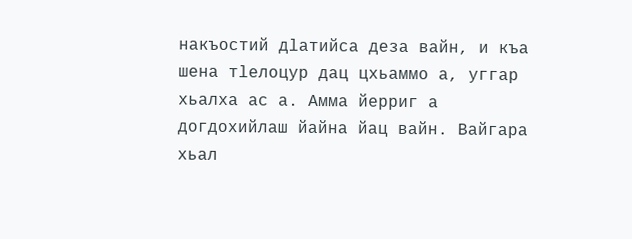накъостий дӏатийса деза вайн, и къа шена тӏелоцур дац цхьаммо а, уггар хьалха ас а. Амма йерриг а догдохийлаш йайна йац вайн. Вайгара хьал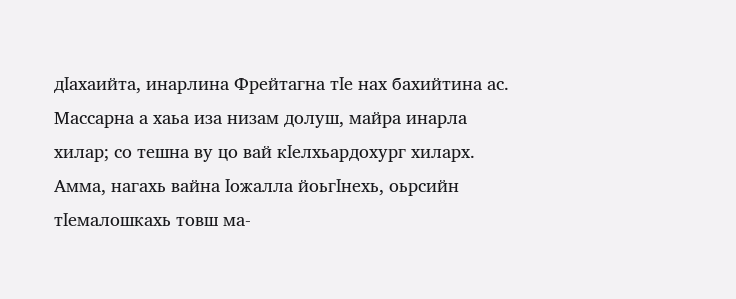дӏахаийта, инарлина Фрейтагна тӏе нах бахийтина ас. Массарна а хаьа иза низам долуш, майра инарла хилар; со тешна ву цо вай кӏелхьардохург хиларх. Амма, нагахь вайна ӏожалла йоьгӏнехь, оьрсийн тӏемалошкахь товш ма-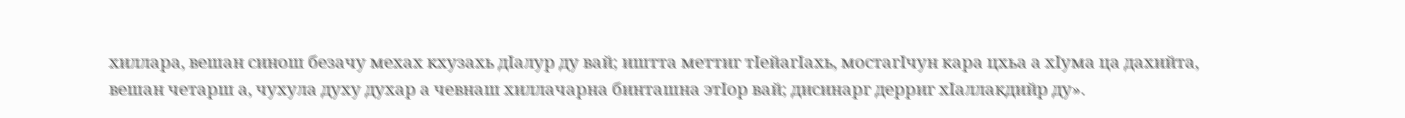хиллара, вешан синош безачу мехах кхузахь дӏалур ду вай; иштта меттиг тӏейагӏахь, мостагӏчун кара цхьа а хӏума ца дахийта, вешан четарш а, чухула духу духар а чевнаш хиллачарна бинташна этӏор вай; дисинарг дерриг хӏаллакдийр ду».